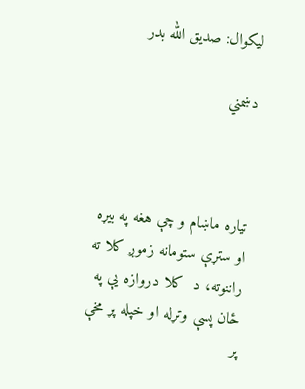ليكوال: صديق الله بدر

دښمني



تياره ماښام و چې هغه په بيړه او ستړې ستومانه زموږ كلا ته راننوته، د  كلا دروازه يې په ځان پسې وتړله او خپله پړ مخې پر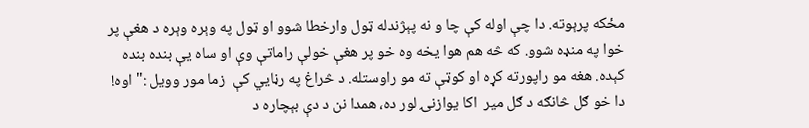مځكه پرېوته. دا چې اوله كې چا و نه پېژندله ټول وارخطا شوو او ټول په وېره وېره د هغې پر خوا په منډه شوو. كه څه هم هوا يخه وه خو پر هغې خولې راماتې وې او ساه يې بنده بنده كېده. هغه مو راپورته كړه او كوټې ته مو راوستله. د څراغ په رڼايي كې  زما مور وويل :" اوه! دا خو ګل څانګه د ګل مير  اكا يوازنۍ لور ده، همدا نن د دې بېچاره د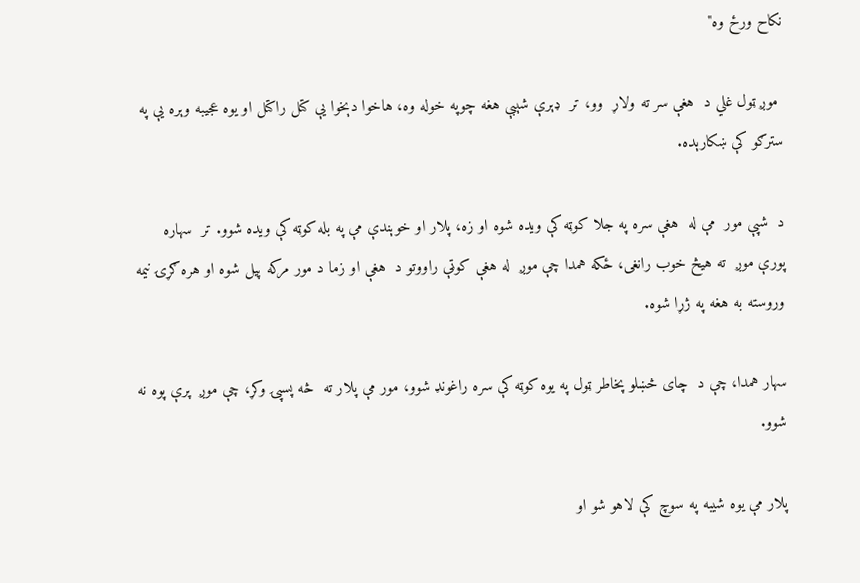نكاح ورځ وه"

 موږ ټول غلي د  هغې سر ته ولاړ  وو، تر  ډېرې شېبې هغه چوپه خوله وه، هاخوا دېخوا يې كتل راكتل او يوه عجيبه وېره يې په سترګو كې ښكارېده.

د  شپې مور  مې له  هغې سره په جلا كوټه كې ويده شوه او زه، پلار او خوېندې مې په بله كوټه كې ويده شوو. تر  سهاره پورې موږ  ته هيڅ خوب رانغى، ځكه همدا چې موږ  له هغې كوټې راووتو د  هغې او زما د مور مركه پيل شوه او هره ګړۍ نيمه وروسته به هغه په ژړا شوه.

سهار همدا، چې د  چاى څښلو پخاطر ټول په يوه كوټه كې سره راغونډ شوو، مور مې پلار ته  څه پسپۍ وكړ، چې موږ  پرې پوه نه شوو.

پلار مې يوه شيبه په سوچ كې لاهو شو او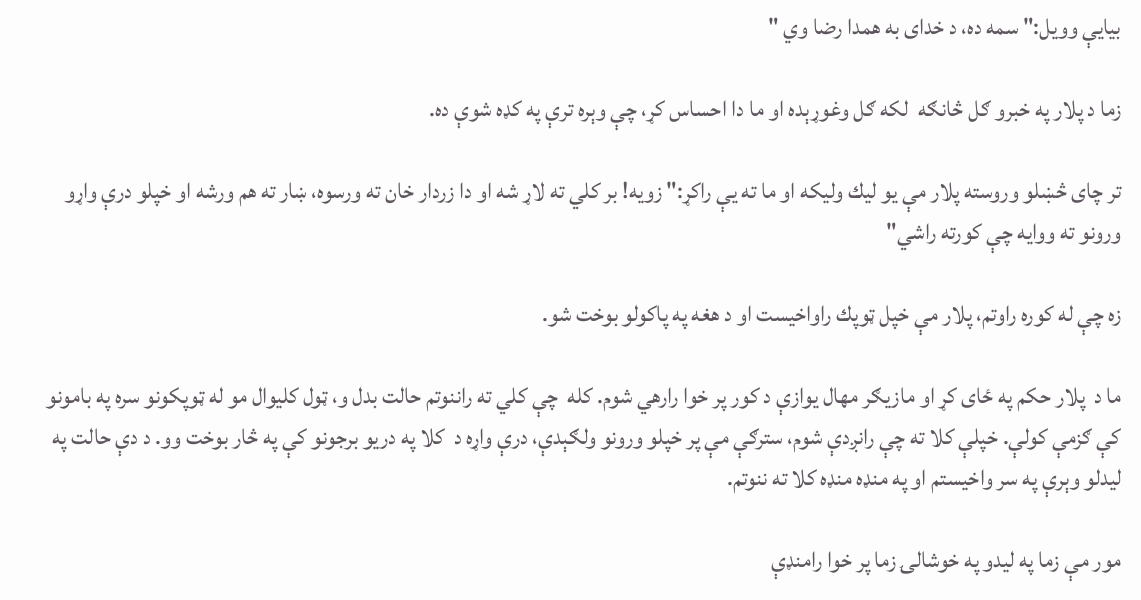بيايې وويل:" سمه ده، د خداى به همدا رضا وي "

زما د پلار په خبرو ګل څانګه  لكه ګل وغوړېده او ما دا احساس كړ، چې وېره ترې په كډه شوې ده.

تر چاى څښلو وروسته پلار مې يو ليك وليكه او ما ته يې راكړ:" زويه! بر كلي ته لاړ شه او دا زردار خان ته ورسوه، ښار ته هم ورشه او خپلو درې واړو ورونو ته ووايه چې كورته راشي"

زه چې له كوره راوتم، پلار مې خپل ټوپك راواخيست او د هغه په پاكولو بوخت شو.

ما د  پلار حكم په ځاى كړ او مازيګر مهال يوازې د كور پر خوا رارهي شوم. كله  چې كلي ته راننوتم حالت بدل و، ټول كليوال مو له ټوپكونو سره په بامونو كې ګزمې كولې. خپلې كلا ته چې رانږدې شوم، سترګې مې پر خپلو ورونو ولګېدې، درې واړه د  كلا په دريو برجونو كې په څار بوخت وو. د دې حالت په ليدلو وېرې په سر واخيستم او په منډه منډه كلا ته ننوتم.

مور مې زما په ليدو په خوشالۍ زما پر خوا رامنډې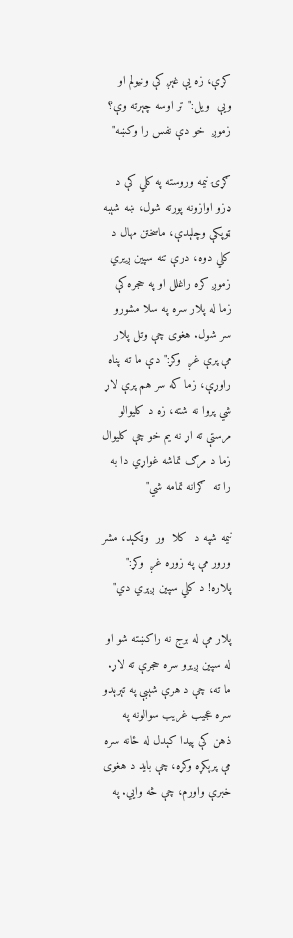كړې، زه يې غېږ كې ونيولم او ويې  ويل:" تر اوسه چېرته وې؟ زموږ  خو دې نفس را وكښه"

ګړۍ نيمه وروسته په كلي كې د ډزو اوازونه پورته شول، ښه شېبه ټوپكې وچلېدې، ماسختن مهال د كلي دوه، درې تنه سپين ږيري زموږ كره راغلل او په حجره كې زما له پلار سره په سلا مشورو سر شول. هغوى چې وتل پلار مې پرې غږ  وكړ:" دې ما ته پناه راوړې، زما كه سر هم پرې لاړ شي پروا نه شته، زه د كليوالو مرستې ته اړ نه يم خو چې كليوال زما د مرګ تماشه غواړي دا به را ته  ګرانه تمامه شي"

نيمه شپه د  كلا  ور  وټكېد، مشر  ورور مې په زوره غږ  وكړ:" پلاره! د كلي سپين ږېري دي"

پلار مې له برج نه راكښته شو او له سپين ږيرو سره حجرې ته لاړ. ما ته، چې د هرې شېبې په تېرېدو سره عجيب غريب سوالونه په ذهن كې پيدا كېدل له ځانه سره مې پرېكړه وكړه، چې بايد د هغوى خبرې واورم، چې څه وايي. په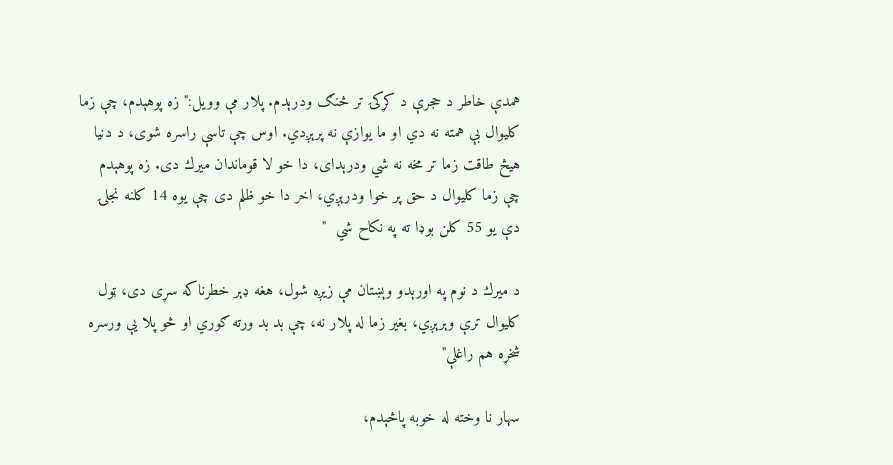همدې خاطر د حجرې د كړكۍ تر څنګ ودرېدم. پلار مې وويل:" زه پوهېدم، چې زما كليوال بې همته نه دي او ما يوازې نه پرېږدي. اوس چې تاسې راسره شوى، د دنيا هيڅ طاقت زما تر مخه نه شي ودرېداى، دا خو لا قوماندان ميرك دى. زه پوهېدم چې زما كليوال د حق پر خوا ودرېږي، اخر دا خو ظلم دى چې يوه 14 كلنه نجلۍ دې يو 55 كلن بوډا ته په نكاح شي  "

د ميرك د نوم په اورېدو وېښتان مې زيږه شول، هغه ډېر خطرناكه سړى دى، ټول كليوال ترې وېرېږي، بغير زما له پلار نه، چې بد بد ورته ګوري او څو پلا يې ورسره شخړه هم راغلې"

سهار نا وخته له خوبه پاڅېدم،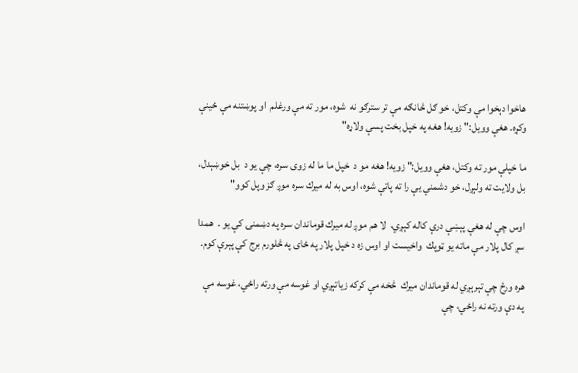هاخوا دېخوا مې وكتل، خو ګل څانګه مې تر سترګو نه  شوه، مور ته مې ورغلم  او پوښتنه مې ځينې وكړه. هغې وويل:" زويه! هغه په خپل بخت پسې ولاړه"

ما خپلې مور ته وكتل، هغې وويل:" زويه! هغه مو د  خپل ما ما له زوى سره، چې يو د  بل خوښېدل،  بل ولايت ته ولېږل، خو دشمني يې را ته پاتې شوه، اوس به له ميرك سره موږ ګز وپل كوو"

اوس چې له هغې پېښې درې كاله كېږي،  لا هم موږ له ميرك قوماندان سره په دښمنۍ كې يو .  همدا سږ كال پلار مې ماته يو ټوپك  واخيست او اوس زه د خپل پلار په ځاى په څلورم برج كې پېرې كوم.

هره ورځ چې تېرېږي له قوماندان ميرك  څخه مې كركه زياتېږي او غوسه مې ورته راځي، غوسه مې په دې ورته نه راځي، چې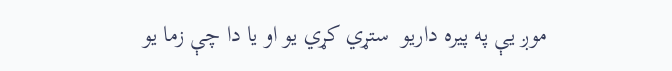موږ يې په پيره داريو  ستړي كړي يو او يا دا چې زما يو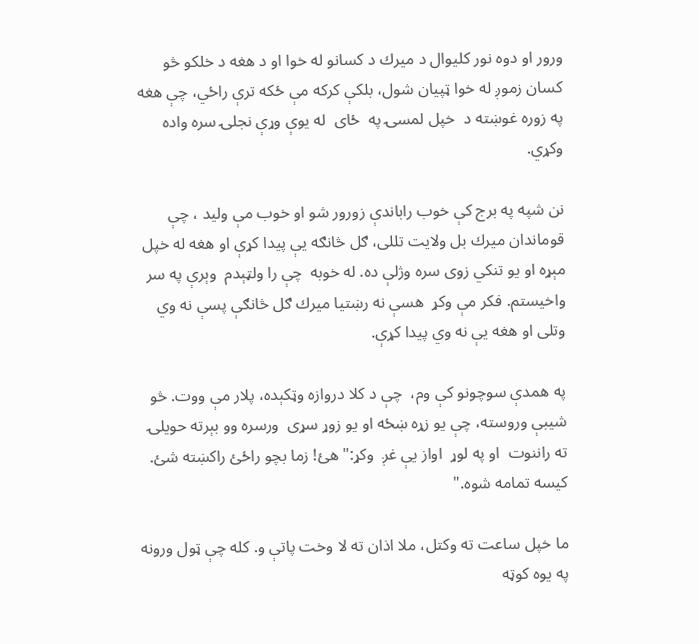ورور او دوه نور كليوال د ميرك د كسانو له خوا او د هغه د خلكو څو كسان زموږ له خوا ټپيان شول، بلكې كركه مې ځكه ترې راځي، چې هغه په زوره غوښته د  خپل لمسۍ په  ځاى  له يوې وړې نجلۍ سره واده  وكړي.

نن شپه په برج كې خوب راباندې زورور شو او خوب مې وليد ، چې قوماندان ميرك بل ولايت تللى، ګل څانګه يې پيدا كړې او هغه له خپل مېړه او يو تنكي زوى سره وژلې ده. له خوبه  چې را ولټېدم  وېرې په سر واخيستم. فكر مې وكړ  هسې نه رښتيا ميرك ګل څانګې پسې نه وي وتلى او هغه يې نه وي پيدا كړې.

په همدې سوچونو كې وم،  چې د كلا دروازه وټكېده، پلار مې ووت. څو شيبې وروسته، چې يو زړه ښځه او يو زوړ سړى  ورسره وو بېرته حويلۍ ته راننوت  او په لوړ  اواز يې غږ  وكړ:" هئ! زما بچو راځئ راكښته شئ. كيسه تمامه شوه."

ما خپل ساعت ته وكتل، ملا اذان ته لا وخت پاتې و. كله چې ټول ورونه په يوه كوټه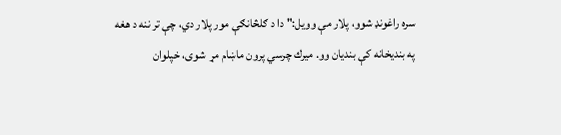سره راغونډ شوو، پلار مې وويل:" دا د ګلڅانګې مور پلار دي، چې تر ننه د هغه په بنديخانه كې بنديان وو. ميرك چرسي پرون ماښام مړ  شوى، خپلوان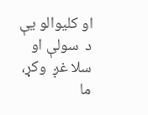او كليوالو يې د  سولې او سلا غږ  وكړ، ما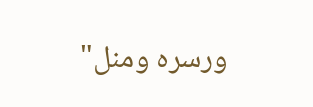ورسره ومنل"